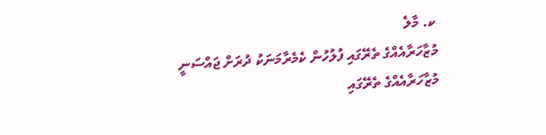ކ. މާލެ
މުޒާހަރާއެއްގެ ތެރޭގައި ފުލުހުން ކެމެރާމަނަކު ދުރަށް ޖައްސަނީ
މުޒާހަރާއެއްގެ ތެރޭގައި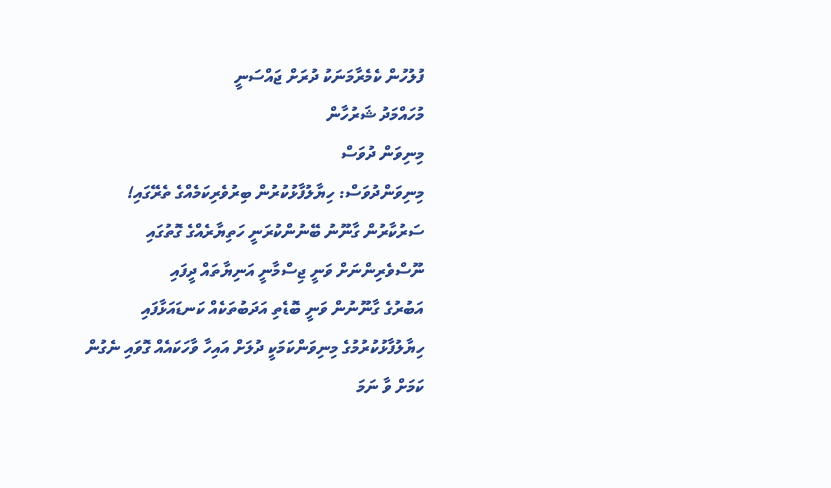ފުލުހުން ކެމެރާމަނަކު ދުރަށް ޖައްސަނީ
މުހައްމަދު ޝަރުހާން
މިނިވަން ދުވަސް
މިނިވަންދުވަސް: ހިޔާލުފާޅުކުރުން ބިރުވެރިކަމެއްގެ ތެރޭގައި!
ސަރުކާރުން ގާނޫނު ބޭނުންކުރަނީ ހަތިޔާރެއްގެ ގޮތުގައި
ނޫސްވެރިންނަށް ވަނީ ޖިސްމާނީ އަނިޔާތައް ދީފައި
އަބުރުގެ ގާނޫނުން ވަނީ ބޮޑެތި އަދަބުތަކެއް ކަނޑައަޅާފައި
ހިޔާލުފާޅުކުރުމުގެ މިނިވަންކަމަކީ ދުލަށް އައިހާ ވާހަކައެއް ގޮވައި ނެގުން ކަމަށް ވާ ނަމަ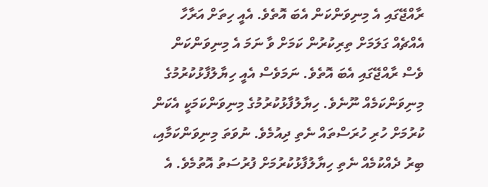ރާއްޖޭގައި އެ މިނިވަންކަން އެބަ އޮތެވެ. އެއީ ހިތަށް އަރާހާ އެއްޗެއް ގަލަމަށް ތިރިކުރުން ކަމަށް ވާ ނަމަ އެ މިނިވަންކަން ވެސް ރާއްޖޭގައި އެބަ އޮތެވެ. ނަމަވެސް އެއީ ހިޔާލުފާޅުކުރުމުގެ މިނިވަންކަމެއް ނޫނެވެ. ހިޔާލުފާޅުކުރުމުގެ މިނިވަންކަމަކީ އެކަން ކުރުމަށް ހުރި ހުރަސްތައް ނެތި ދިއުމެވެ. ނުވަތަ މިނިވަންކަމާއި، ބިރު ދެއްކުމެއް ނެތި ހިޔާލުފާޅުކުރުމަށް ފުރުސަތު އޮތުމެވެ. އެ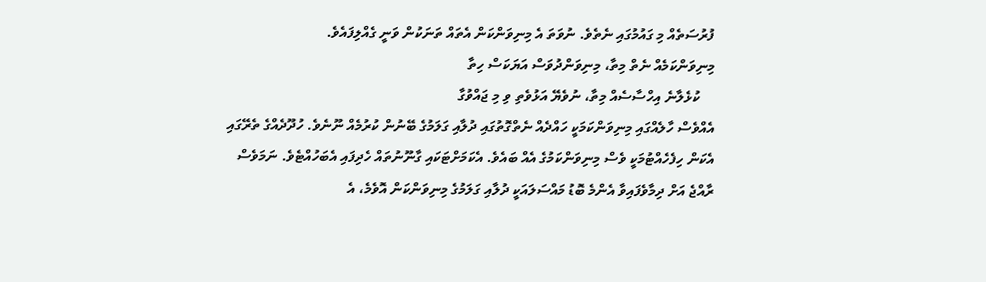ފުރުސަތެއް މި ގައުމުގައި ނެތެވެ. ނުވަތަ އެ މިނިވަންކަން އެތައް ތަނަކުން ވަނީ ގެއްލިފައެވެ.
މިނިވަންކަމެއް ނެތް މިތާ، މިނިވަންދުވަސް އަޔަކަސް ހިތާ
    ކުޅެލާނެ އިހްސާސެއް މިތާ، ނުވެޔޭ އަޅުވެތި ވި މި ޖައްވުގާ
އެއްވެސް ހާލެއްގައި މިނިވަންކަމަކީ ހައްދެއް ނެތްގޮތުގައި ދުލާއި ގަލަމުގެ ބޭނުން ކުރުމެއް ނޫނެވެ. ހުދޫދެއްގެ ތެރޭގައި އެކަން ހިފެހެއްޓުމަކީ ވެސް މިނިވަންކަމުގެ އެއް ބައެވެ. އެކަމަށްޓަކައި ގާނޫނުތައް ހެދިފައި އެބަހުއްޓެވެ. ނަމަވެސް ރާއްޖެ އަށް ދިމާވެފައިވާ އެންމެ ބޮޑު މައްސަލައަކީ ދުލާއި ގަލަމުގެ މިނިވަންކަން އޮވެމެ، އެ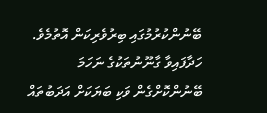ބޭނުންކުރުމުގައި ބިރުވެރިކަން އޮތުމެވެ. ހަދާފައިވާ ގާނޫނުތަކުގެ ނަހަމަ ބޭނުންކޮށްގެން ވަކި ބަޔަކަށް އަދަބުތައް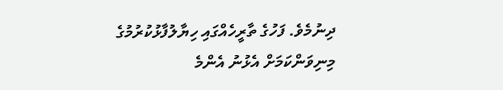ދިނުމެވެ. ފަހުގެ ތާރީހެއްގައި ހިޔާލުފާޅުކުރުމުގެ މިނިވަންކަމަށް އެޅުނު އެންމެ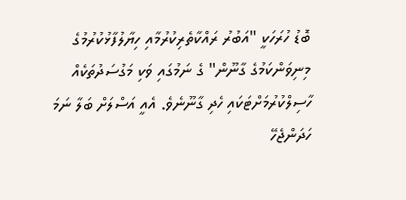ބޮޑު ހުރަހަކީ "އަބުރު ރައްކާތެރިކުރުމާއި ހިޔާލުފާޅުކުރުމުގެ މިނިވަންކަމުގެ ގާނޫން" ގެ ނަމުގައި ވަކި މަގުސަދުތަކެއް ހާސިލްކުރުމަށްޓަކައި ހެދި ގާނޫނެވެ. އެއީ އަސްލަށް ބަލާ ނަމަ ހަދަންޖެހޭ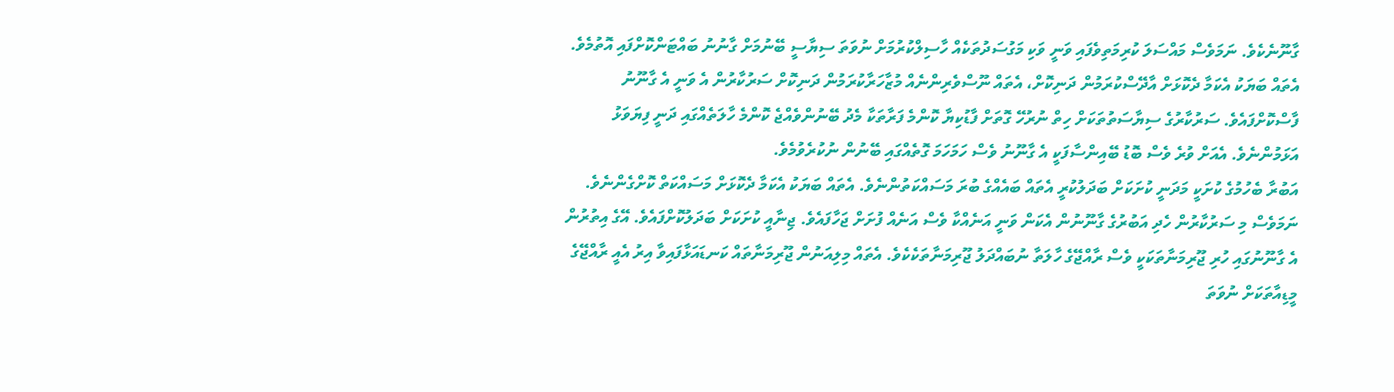ގާނޫނެކެވެ. ނަމަވެސް މައްސަލަ ކުރިމަތިވެފައި ވަނީ ވަކި މަގުސަދުތަކެއް ހާސިލްކުރުމަށް ނުވަތަ ސިޔާސީ ބޭނުމަށް ގާނުނު ބައްޓަންކޮށްފައި އޮތުމެވެ. އެތައް ބަޔަކު އެކަމާ ދެކޮޅަށް އާދޭސްކުރަމުން ދަނިކޮށް، އެތައް ނޫސްވެރިންނެއް މުޒާހަރާކުރަމުން ދަނިކޮށް ސަރުކާރުން އެ ވަނީ އެ ގާނޫނު ފާސްކޮށްފައެވެ. ސަރުކާރުގެ ސިޔާސަތުތަކަށް ހިތް ނުރުހޭ ގޮތަށް ފާޑުކިޔާ ކޮންމެ ފަރާތަކާ މެދު ބޭނުންވެއްޖެ ކޮންމެ ހާލަތެއްގައި ދަނީ ފިޔަވަޅު އަޅަމުންނެވެ. އެއަށް ވުރެ ވެސް ބޮޑު ބޭއިންސާފަކީ އެ ގާނޫނު ވެސް ހަމަހަމަ ގޮތެއްގައި ބޭނުން ނުކުރެވުމެވެ.
އަބުރާ ބެހުމުގެ ކުށަކީ މަދަނީ ކުށަކަށް ބަދަލުކުރީ އެތައް ބައެއްގެ ބުރަ މަސައްކަތުންނެވެ. އެތައް ބަޔަކު އެކަމާ ދެކޮޅަށް މަސައްކަތް ކޮށްގެންނެވެ. ނަމަވެސް މި ސަރުކާރުން ހެދި އަބުރުގެ ގާނޫނުން އެކަން ވަނީ އަނެއްކާ ވެސް އަނެއް ފުށަށް ޖަހާފައެވެ. ޖިނާއީ ކުށަކަށް ބަދަލުކޮށްފައެވެ. އޭގެ އިތުރުން އެ ގާނޫނުގައި ހުރި ޖޫރިމަނާތަކަކީ ވެސް ރާއްޖޭގެ ހާލަތާ ނުބައްދަލު ޖޫރިމަނާތަކެކެވެ. އެތައް މިލިއަނުން ޖޫރިމަނާތައް ކަނޑައަޅާފައިވާ އިރު އެއީ ރާއްޖޭގެ މީޑިއާތަކަށް ނުވަތަ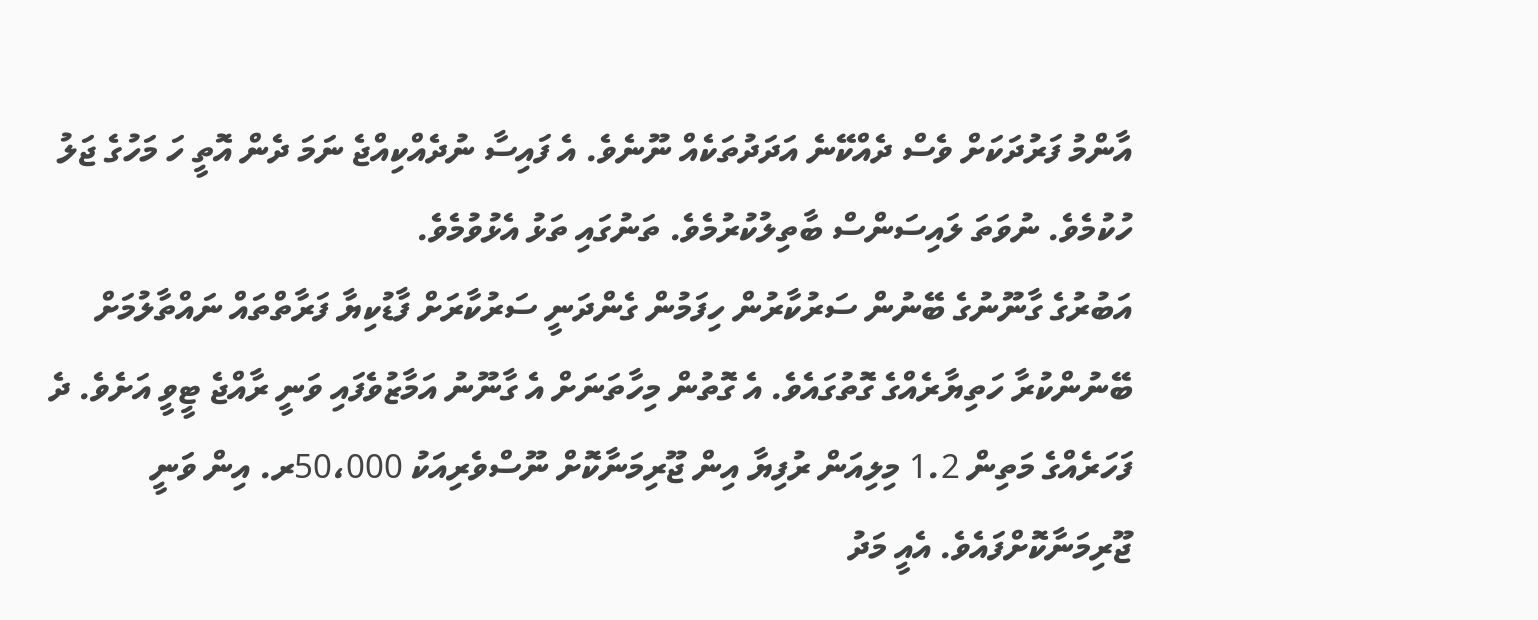އާންމު ފަރުދަކަށް ވެސް ދެއްކޭނެ އަދަދުތަކެއް ނޫނެވެ. އެ ފައިސާ ނުދެއްކިއްޖެ ނަމަ ދެން އޮތީ ހަ މަހުގެ ޖަލު ހުކުމެވެ. ނުވަތަ ލައިސަންސް ބާތިލުކުރުމެވެ. ތަނުގައި ތަޅު އެޅުވުމެވެ.
އަބުރުގެ ގާނޫނުގެ ބޭނުން ސަރުކާރުން ހިފަމުން ގެންދަނީ ސަރުކާރަށް ފާޑުކިޔާ ފަރާތްތައް ނައްތާލުމަށް ބޭނުންކުރާ ހަތިޔާރެއްގެ ގޮތުގައެވެ. އެ ގޮތުން މިހާތަނަށް އެ ގާނޫނު އަމާޒުވެފައި ވަނީ ރާއްޖެ ޓީވީ އަށެވެ. ދެ ފަހަރެއްގެ މަތިން 1.2 މިލިއަން ރުފިޔާ އިން ޖޫރިމަނާކޮށް ނޫސްވެރިއަކު 50،000ރ. އިން ވަނީ ޖޫރިމަނާކޮށްފައެވެ. އެއީ މަދު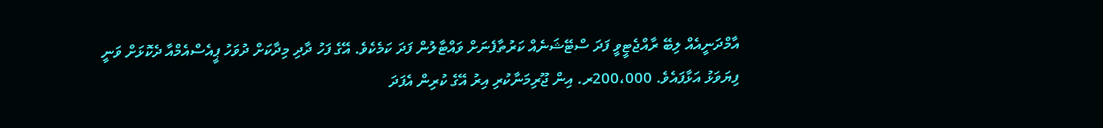އާމްދަނީއެއް ލިބޭ ރާއްޖެޓީވީ ފަދަ ސްޓޭޝަނެއް ކަރުތާފެނަށް ވައްޓާލުން ފަދަ ކަމެކެވެ. އޭގެ ފަހު ދާދި މިދާކަށް ދުވަހު ޕީއެސްއެމްއާ ދެކޮޅަށް ވަނީ ފިޔަވަޅު އަޅާފައެވެ. 200،000ރ. އިން ޖޫރިމަނާކުރި އިރު އޭގެ ކުރިން އެފަދަ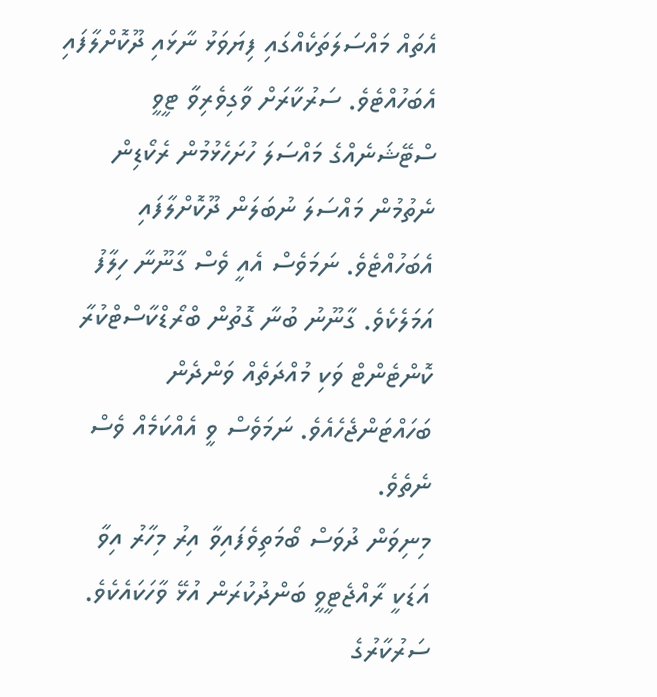އެތައް މައްސަލަތަކެއްގައި ފިޔަވަޅު ނާޅައި ދޫކޮށްލާފައި އެބަހުއްޓެވެ. ސަރުކާރަށް ވާގިވެރިވާ ޓީވީ ސްޓޭޝަނެއްގެ މައްސަލަ ހުށަހެޅުމުން ރެކޯޑިން ނެތުމުން މައްސަލަ ނުބަލަން ދޫކޮށްލާފައި އެބަހުއްޓެވެ. ނަމަވެސް އެއީ ވެސް ގާނޫނާ ހިލާފު އަމަލެކެވެ. ގާނޫނު ބުނާ ގޮތުން ބްރޯޑްކާސްޓްކުރާ ކޮންޓެންޓް ވަކި މުއްދަތެއް ވަންދެން ބަހައްޓަންޖެހެއެވެ. ނަމަވެސް ވީ އެއްކަމެއް ވެސް ނެތެވެ.
މިނިވަން ދުވަސް ބޯމަތިވެފައިވާ އިރު މިހާރު އިވާ އަޑަކީ ރާއްޖެޓީވީ ބަންދުކުރަން އުޅޭ ވާހަކައެކެވެ. ސަރުކާރުގެ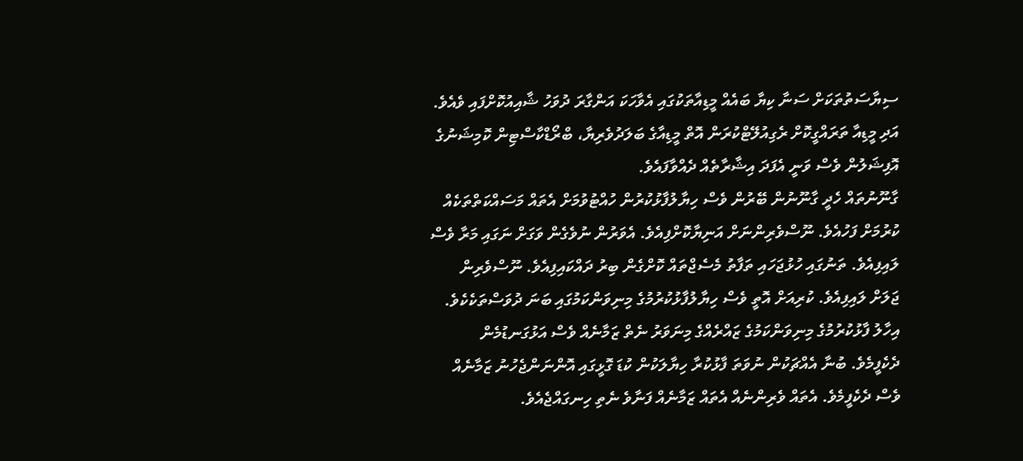ސިޔާސަތުތަކަށް ސަނާ ކިޔާ ބައެއް މީޑިއާތަކުގައި އެވާހަކަ އަންގާރަ ދުވަހު ޝާއިއުކޮށްފައި ވެއެވެ. އަދި މީޑިއާ ތަރައްގީކޮށް ރެގިއުލޭޓްކުރަން އޮތް މީޑިއާގެ ބަލަދުވެރިޔާ، ބްރޯޑްކާސްޓިން ކޮމިޝަނުގެ އޮފިޝަލުން ވެސް ވަނީ އެފަދަ އިޝާރާތެއް ދެއްވާފައެވެ.
ގާނޫނުތައް ހެދީ ގާނޫނުން ބޭރުން ވެސް ހިޔާލުފާޅުކުރުން ހުއްޓުވުމަށް އެތައް މަސައްކަތްތަކެއް ކުރުމަށް ފަހުއެވެ. ނޫސްވެރިންނަށް އަނިޔާކޮށްފިއެވެ. އެވަރުން ނުވެގެން ވަގަށް ނަގައި މަރާ ވެސް ލައިފިއެވެ. ތަނުގައި ހުޅުޖަހައި ތަފާތު މެސެޖްތައް ކޮށްގެން ބިރު ދައްކައިފިއެވެ. ނޫސްވެރިން ޖަލަށް ލައިފިއެވެ. ކުރިއަށް އޮތީ ވެސް ހިޔާލުފާޅުކުރުމުގެ މިނިވަންކަމުގައި ބަނަ ދުވަސްތަކެކެވެ. އިހާލު ފާޅުކުރުމުގެ މިނިވަންކަމުގެ ޒައްރެއްގެ މިނަވަރު ނެތް ޒަމާނެއް ވެސް އަޅުގަނޑުމެން ދެކެފީމެވެ. ބުނާ އެއްޗަކުން ނުވަތަ ފާޅުކުރާ ހިޔާލަކުން ކުޑަ ގޮޅީގައި އޮންނަންޖެހުނު ޒަމާނެއް ވެސް ދެކެފީމެވެ. އެތައް ވެރިންނެއް އެތައް ޒަމާނެއް ފަނާވެ ނެތި ހިނގައްޖެއެވެ.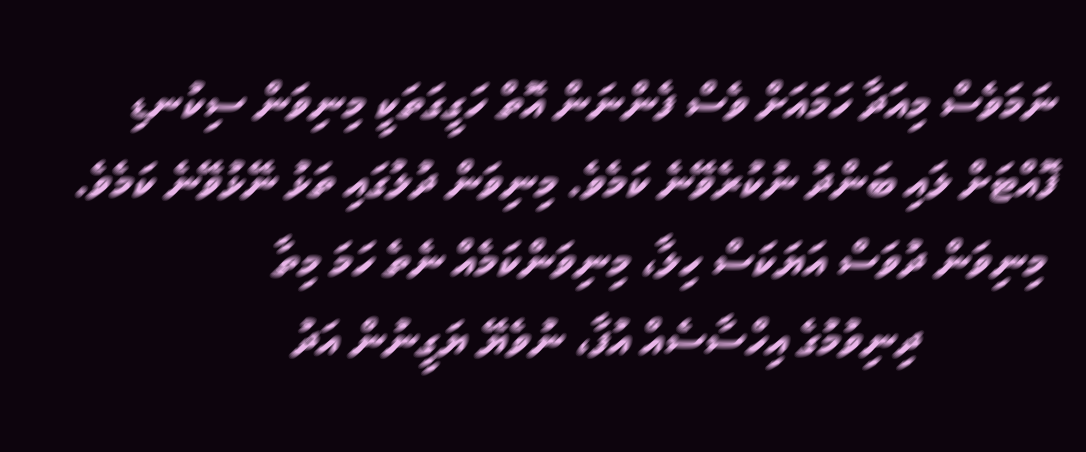ނަމަވެސް މިއަދާ ހަމައަށް ވެސް ފެންނަން އޮތް ހަގީގަތަކީ މިނިވަން ސިކުނޑި ފޮއްޓަށް ލައި ބަންދު ނުކުރެވޭނެ ކަމެވެ. މިނިވަން ދުލުގައި ތަޅު ނޭޅުވޭނެ ކަމެވެ.
 މިނިވަން ދުވަސް އަޔަކަސް ހިލާ، މިނިވަންކަމެއް ނެތެ ހަމަ މިތާ
             ދިނިވުމުގެ އިހްސާސެއް އުފާ، ނުވެޔޭ ޔަގީނުން އަދު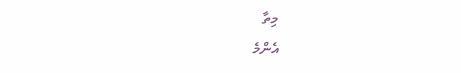މިތާ
އެންމެ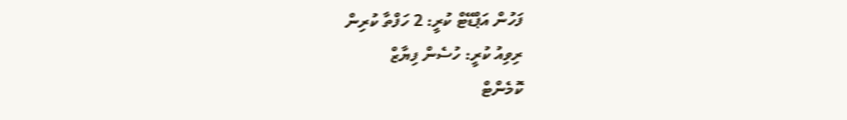ފަހުން އަޕްޑޭޓް ކުރީ: 2 ހަފްތާ ކުރިން
ރިވިއު ކުރީ: ހުސެން ފިޔާޒް
ކޮމެންޓް